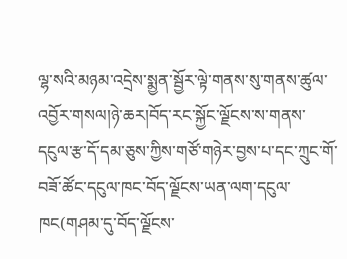ལྷ་སའི་མཉམ་འདྲེས་སྨྱན་སྦྱོར་ལྟེ་གནས་སུ་གནས་ཚུལ་འབྱོར་གསལ།ཉེ་ཆར།བོད་རང་སྐྱོང་ལྗོངས་ས་གནས་དངུལ་རྩ་དོ་དམ་ཅུས་ཀྱིས་གཙོ་གཉེར་བྱས་པ་དང་ཀྲུང་གོ་བཟོ་ཚོང་དངུལ་ཁང་བོད་ལྗོངས་ཡན་ལག་དངུལ་ཁང(གཤམ་དུ་བོད་ལྗོངས་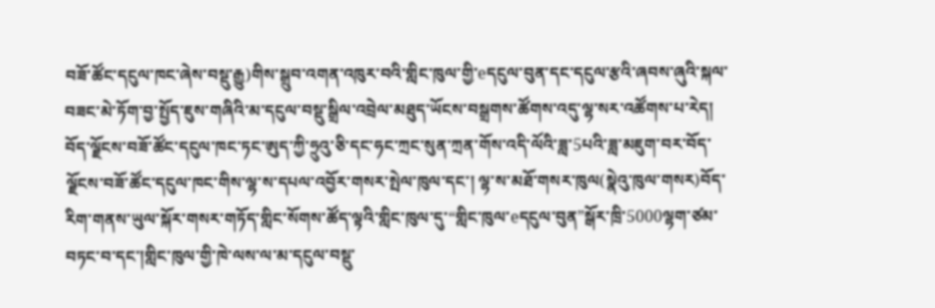བཟོ་ཚོང་དངུལ་ཁང་ཞེས་བསྡུ་རྒྱུ)གིས་སྒྲུབ་འགན་འཁུར་བའི་གླིང་ཁུལ་གྱི་eདངུལ་བུན་དང་དངུལ་རྩའི་ཞབས་ཞུའི་སྐལ་བཟང་མེ་ཏོག་བྱ་སྤྱོད་ཇུས་གཞིའི་མ་དངུལ་བསྡུ་སྒྲིལ་འབྲེལ་མཐུད་ཡོངས་བསྒྲགས་ཚོགས་འདུ་ལྷ་སར་འཚོགས་པ་རེད།
བོད་ལྗོངས་བཟོ་ཚོང་དངུལ་ཁང་ཏང་ཨུད་ཀྱི་ཧྲུའུ་ཅི་དང་ཧང་ཀྲང་སུན་ཀྲན་གོས་འདི་ལོའི་ཟླ་5པའི་ཟླ་མཇུག་བར་བོད་ལྗོངས་བཟོ་ཚོང་དངུལ་ཁང་གིས་ལྷ་ས་དཔལ་འབྱོར་གསར་སྤེལ་ཁུལ་དང་། ལྷ་ས་མཐོ་གསར་ཁུལ(སྣེའུ་ཁུལ་གསར)བོད་རིག་གནས་ཡུལ་སྐོར་གསར་གཏོད་གླིང་སོགས་ཚོད་ལྟའི་གླིང་ཁུལ་དུ་“གླིང་ཁུལ་eདངུལ་བུན”སྒོར་ཁྲི་5000ལྷག་ཙམ་བཏང་བ་དང་།གླིང་ཁུལ་གྱི་ཁེ་ལས་ལ་མ་དངུལ་བསྡུ་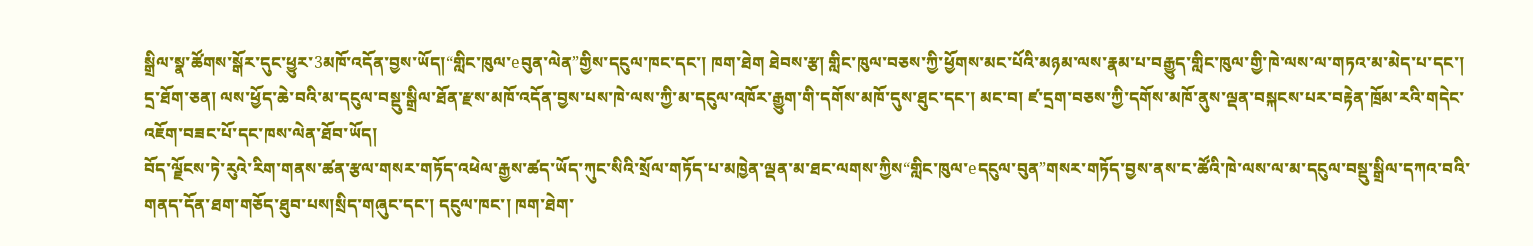སྒྲིལ་སྣ་ཚོགས་སྒོར་དུང་ཕྱུར་3མཁོ་འདོན་བྱས་ཡོད།“གླིང་ཁུལ་eབུན་ལེན”གྱིས་དངུལ་ཁང་དང་། ཁག་ཐེག ཐེབས་རྩ། གླིང་ཁུལ་བཅས་ཀྱི་ཕྱོགས་མང་པོའི་མཉམ་ལས་རྣམ་པ་བརྒྱུད་གླིང་ཁུལ་གྱི་ཁེ་ལས་ལ་གཏའ་མ་མེད་པ་དང་། དྲ་ཐོག་ཅན། ལས་ཕྱོད་ཆེ་བའི་མ་དངུལ་བསྡུ་སྒྲིལ་ཐོན་རྫས་མཁོ་འདོན་བྱས་པས་ཁེ་ལས་ཀྱི་མ་དངུལ་འཁོར་རྒྱུག་གི་དགོས་མཁོ་དུས་ཐུང་དང་། མང་བ། ཛ་དྲག་བཅས་ཀྱི་དགོས་མཁོ་ནུས་ལྡན་བསྐངས་པར་བརྟེན་ཁྲོམ་རའི་གདེང་འཇོག་བཟང་པོ་དང་ཁས་ལེན་ཐོབ་ཡོད།
བོད་ལྗོངས་ཏེ་རུའེ་རིག་གནས་ཚན་རྩལ་གསར་གཏོད་འཕེལ་རྒྱས་ཚད་ཡོད་ཀུང་སིའི་སྲོལ་གཏོད་པ་མཁྱེན་ལྡན་མ་ཐང་ལགས་ཀྱིས“གླིང་ཁུལ་eདངུལ་བུན”གསར་གཏོད་བྱས་ནས་ང་ཚོའི་ཁེ་ལས་ལ་མ་དངུལ་བསྡུ་སྒྲིལ་དཀའ་བའི་གནད་དོན་ཐག་གཅོད་ཐུབ་པས།སྲིད་གཞུང་དང་། དངུལ་ཁང་། ཁག་ཐེག་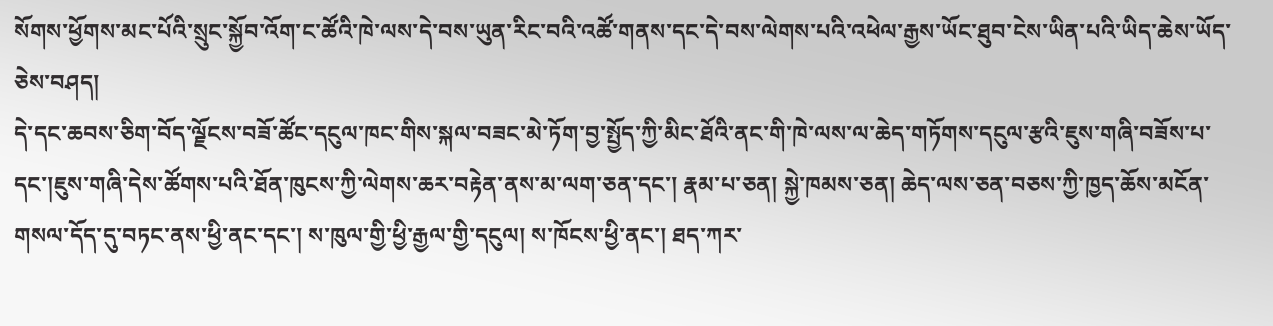སོགས་ཕྱོགས་མང་པོའི་སྲུང་སྐྱོབ་འོག་ང་ཚོའི་ཁེ་ལས་དེ་བས་ཡུན་རིང་བའི་འཚོ་གནས་དང་དེ་བས་ལེགས་པའི་འཕེལ་རྒྱས་ཡོང་ཐུབ་ངེས་ཡིན་པའི་ཡིད་ཆེས་ཡོད་ཅེས་བཤད།
དེ་དང་ཆབས་ཅིག་བོད་ལྗོངས་བཟོ་ཚོང་དངུལ་ཁང་གིས་སྐལ་བཟང་མེ་ཏོག་བྱ་སྤྱོད་ཀྱི་མིང་ཐོའི་ནང་གི་ཁེ་ལས་ལ་ཆེད་གཏོགས་དངུལ་རྩའི་ཇུས་གཞི་བཟོས་པ་དང་།ཇུས་གཞི་དེས་ཚོགས་པའི་ཐོན་ཁུངས་ཀྱི་ལེགས་ཆར་བརྟེན་ནས་མ་ལག་ཅན་དང་། རྣམ་པ་ཅན། སྐྱེ་ཁམས་ཅན། ཆེད་ལས་ཅན་བཅས་ཀྱི་ཁྱད་ཆོས་མངོན་གསལ་དོད་དུ་བཏང་ནས་ཕྱི་ནང་དང་། ས་ཁུལ་གྱི་ཕྱི་རྒྱལ་གྱི་དངུལ། ས་ཁོངས་ཕྱི་ནང་། ཐད་ཀར་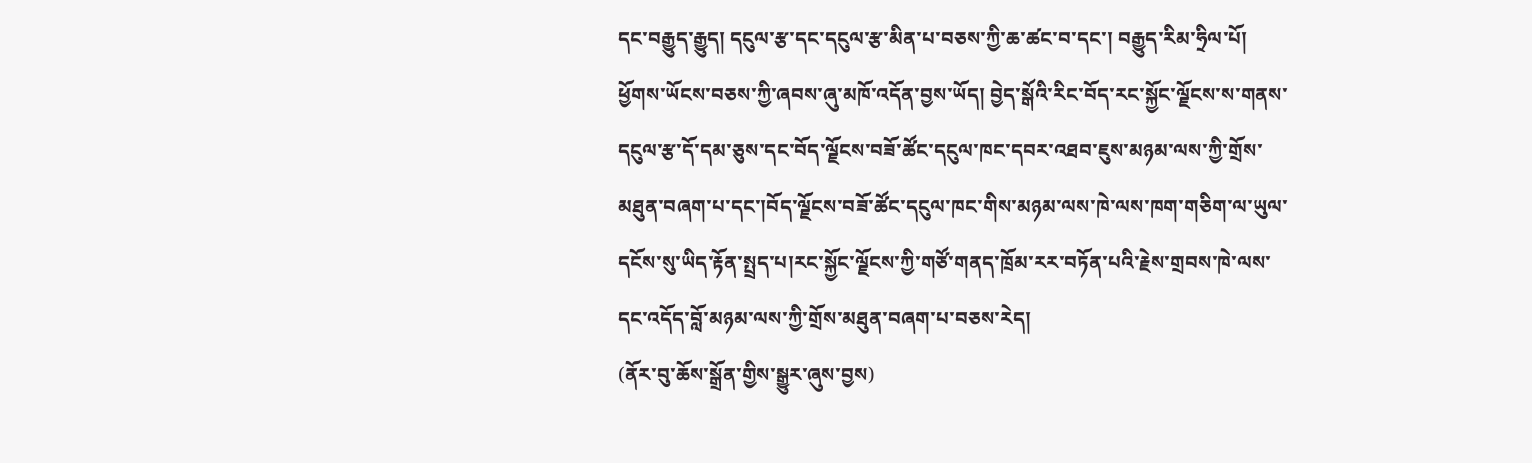དང་བརྒྱུད་རྒྱུད། དངུལ་རྩ་དང་དངུལ་རྩ་མིན་པ་བཅས་ཀྱི་ཆ་ཚང་བ་དང་། བརྒྱུད་རིམ་ཧྲིལ་པོ། ཕྱོགས་ཡོངས་བཅས་ཀྱི་ཞབས་ཞུ་མཁོ་འདོན་བྱས་ཡོད། བྱེད་སྒོའི་རིང་བོད་རང་སྐྱོང་ལྗོངས་ས་གནས་དངུལ་རྩ་དོ་དམ་ཅུས་དང་བོད་ལྗོངས་བཟོ་ཚོང་དངུལ་ཁང་དབར་འཐབ་ཇུས་མཉམ་ལས་ཀྱི་གྲོས་མཐུན་བཞག་པ་དང་།བོད་ལྗོངས་བཟོ་ཚོང་དངུལ་ཁང་གིས་མཉམ་ལས་ཁེ་ལས་ཁག་གཅིག་ལ་ཡུལ་དངོས་སུ་ཡིད་རྟོན་སྤྲད་པ།རང་སྐྱོང་ལྗོངས་ཀྱི་གཙོ་གནད་ཁྲོམ་རར་བཏོན་པའི་རྗེས་གྲབས་ཁེ་ལས་དང་འདོད་བློ་མཉམ་ལས་ཀྱི་གྲོས་མཐུན་བཞག་པ་བཅས་རེད།
(ནོར་བུ་ཆོས་སྒྲོན་གྱིས་སྒྱུར་ཞུས་བྱས)